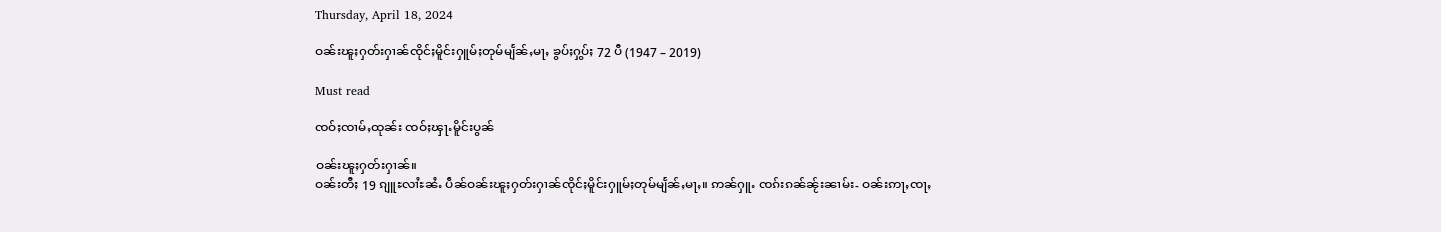Thursday, April 18, 2024

ဝၼ်းၽူႈႁတ်းႁၢၼ်ၸိုင်ႈမိူင်းႁူမ်ႈတုမ်မျႅၼ်ႇမႃႇ ၶွပ်ႈႁွပ်ႈ 72 ပီ (1947 – 2019)

Must read

ၸဝ်ႈၸၢမ်ႇထုၼ်း ၸဝ်ႈၾႃႉမိူင်းပွၼ်

ဝၼ်းၽူႈႁတ်းႁၢၼ်။
ဝၼ်းတီႈ 19 ၵျူႊလၢႆႊၼႆႉ ပဵၼ်ဝၼ်းၽူႈႁတ်းႁၢၼ်ၸိုင်ႈမိူင်းႁူမ်ႈတုမ်မျႅၼ်ႇမႃႇ။ ဢၼ်ႁူႉ ၸၵ်းၵၼ်ၼႂ်းၼၢမ်း- ဝၼ်းဢႃႇၸႃႇ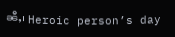ၼီႇ၊ Heroic person’s day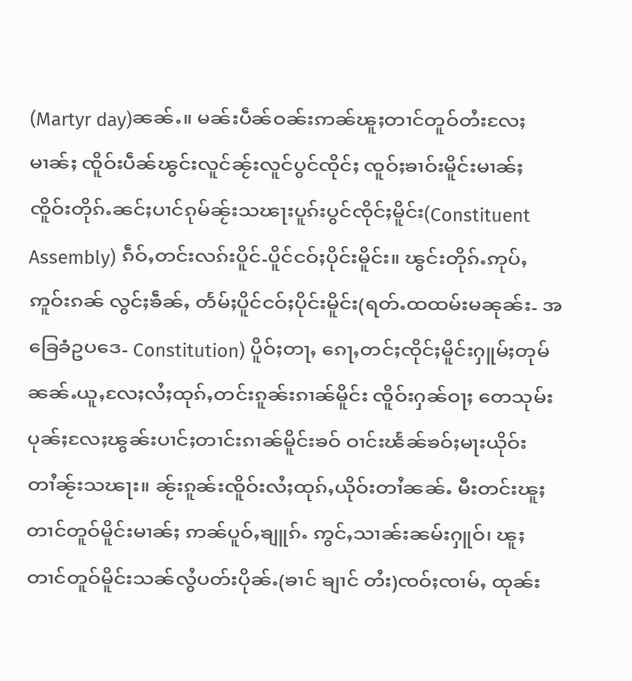(Martyr day)ၼၼ်ႉ။ မၼ်းပဵၼ်ဝၼ်းဢၼ်ၽူႈတၢင်တူဝ်တႆးလႄႈမၢၼ်ႈ ၸိူဝ်းပဵၼ်ၽွင်းလူင်ၼႂ်းလူင်ပွင်ၸိုင်ႈ ၸူဝ်ႈၶၢဝ်းမိူင်းမၢၼ်ႈ ၸိူဝ်းတိုၵ်ႉၼင်ႈပၢင်ၵုမ်ၼႂ်းသၽႃးပူၵ်းပွင်ၸိုင်ႈမိူင်း(Constituent Assembly) ၵဵဝ်ႇတင်းလၵ်းပိူင်-ပိူင်ငဝ်ႈပိုင်းမိူင်း။ ၽွင်းတိုၵ်ႉဢုပ်ႇဢူဝ်းၵၼ် လွင်ႈၶဵၼ်ႇ တႅမ်ႈပိူင်ငဝ်ႈပိုင်းမိူင်း(ရတ်ႉထထမ်းမၼုၼ်း- အခြေခံဥပဒေ- Constitution) ပိူဝ်ႈတႃႇ ၵေႃႇတင်ႈၸိုင်ႈမိူင်းႁူမ်ႈတုမ်ၼၼ်ႉယူႇလႄႈလႆႈထုၵ်ႇတင်းၵူၼ်းၵၢၼ်မိူင်း ၸိူဝ်းႁၼ်ဝႃႈ တေသုမ်းပုၼ်ႈလႄႈၽွၼ်းပၢင်ႈတၢင်းၵၢၼ်မိူင်းၶဝ် ဝၢင်းၽႅၼ်ၶဝ်ႈမႃးယိုဝ်းတၢႆၼႂ်းသၽႃး။ ၼႂ်းၵူၼ်းၸိူဝ်းလႆႈထုၵ်ႇယိုဝ်းတၢႆၼၼ်ႉ မီးတင်းၽူႈတၢင်တူဝ်မိူင်းမၢၼ်ႈ ဢၼ်ပူဝ်ႇၶျူၵ်ႉ ဢွင်ႇသၢၼ်းၼမ်းႁူဝ်၊ ၽူႈတၢင်တူဝ်မိူင်းသၼ်လွႆပတ်းပိုၼ်ႉ(ၶၢင် ၶျၢင် တႆး)ၸဝ်ႈၸၢမ်ႇ ထုၼ်း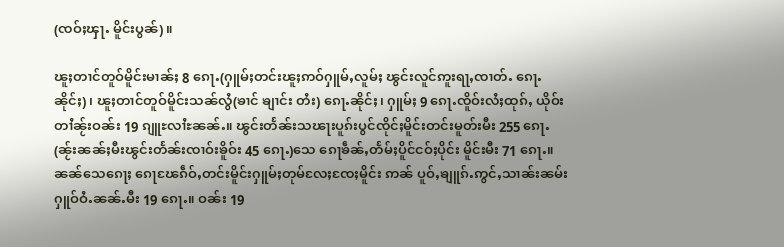(ၸဝ်ႈၾႃႉ မိူင်းပွၼ်)။

ၽူႈတၢင်တူဝ်မိူင်းမၢၼ်ႈ 8 ၵေႃႉ(ႁူမ်ႈတင်းၽူႈဢဝ်ႁူမ်ႇလူမ်ႈ ၽွင်းလူင်ဢူးရႃႇၸၢတ်ႉ ၵေႃႉ ၼိုင်ႈ)၊ ၽူႈတၢင်တူဝ်မိူင်းသၼ်လွႆ(ၶၢင် ၶျၢင်း တႆး) ၵေႃႉၼိုင်ႈ၊ ႁူမ်ႈ 9 ၵေႃႉၸိူဝ်းလႆႈထုၵ်ႇ ယိုဝ်းတၢႆၼႂ်းဝၼ်း 19 ၵျူႊလၢႆႊၼၼ်ႉ။ ၽွင်းတႅၼ်းသၽႃးပူၵ်းပွင်ၸိုင်ႈမိူင်းတင်းမူတ်းမီး 255 ၵေႃႉ(ၼႂ်းၼၼ်ႈမီးၽွင်းတႅၼ်းၸၢဝ်းၶိူဝ်း 45 ၵေႃႉ)သေ ၵေႃၶဵၼ်ႇတႅမ်ႈပိူင်ငဝ်ႈပိုင်း မိူင်းမီး 71 ၵေႃႉ။ ၼၼ်သေၵေႃႈ ၵေႃၽႄၵဵဝ်ႇတင်းမိူင်းႁူမ်ႈတုမ်လႄႈၸႄႈမိူင်း ဢၼ် ပူဝ်ႇၶျူၵ်ႉဢွင်ႇသၢၼ်းၼမ်းႁူဝ်ဝႆႉၼၼ်ႉမီး 19 ၵေႃႉ။ ဝၼ်း 19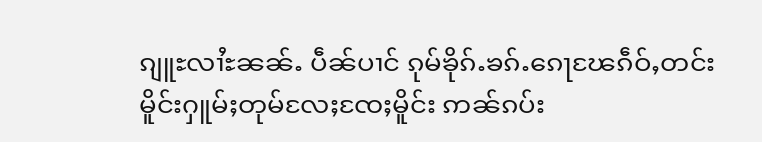ၵျူႊလၢႆႊၼၼ်ႉ ပဵၼ်ပၢင် ၵုမ်ၶိုၵ်ႉၶၵ်ႉၵေႃၽႄၵဵဝ်ႇတင်းမိူင်းႁူမ်ႈတုမ်လႄႈၸႄႈမိူင်း ဢၼ်ၵပ်း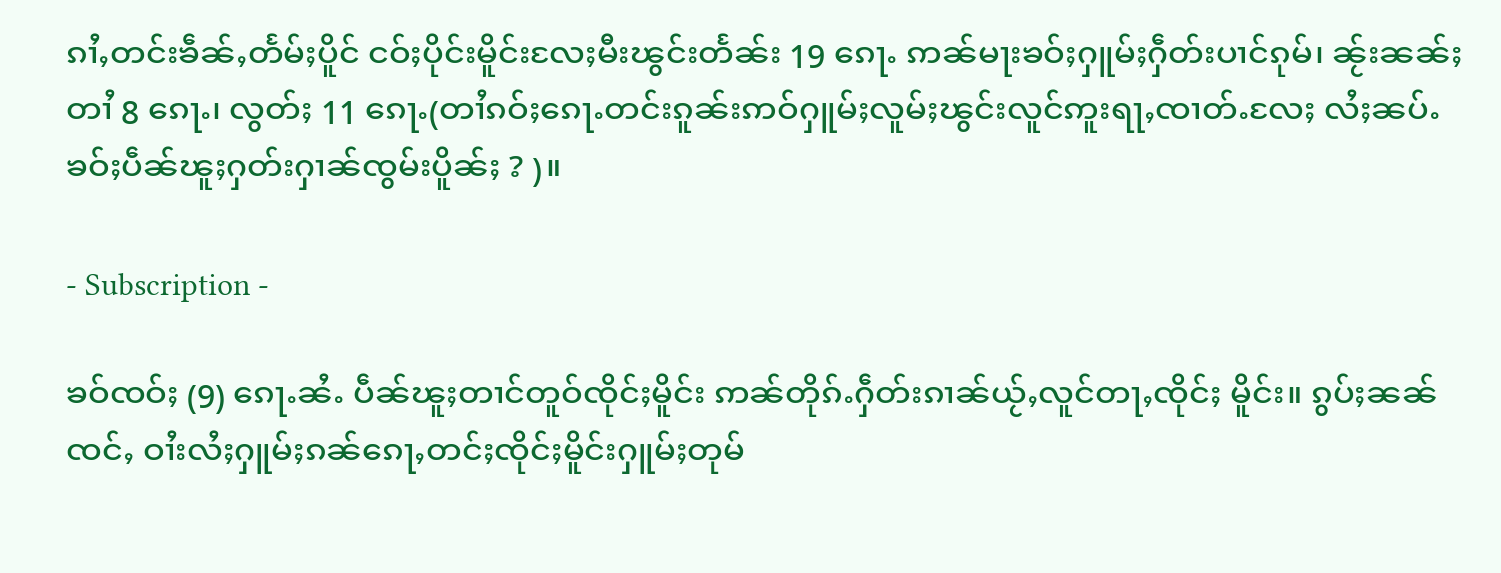ၵၢႆႇတင်းၶဵၼ်ႇတႅမ်ႈပိူင် ငဝ်ႈပိုင်းမိူင်းလႄႈမီးၽွင်းတႅၼ်း 19 ၵေႃႉ ဢၼ်မႃးၶဝ်ႈႁူမ်ႈႁဵတ်းပၢင်ၵုမ်၊ ၼႂ်းၼၼ်ႈတၢႆ 8 ၵေႃႉ၊ လွတ်ႈ 11 ၵေႃႉ(တၢႆၵဝ်ႈၵေႃႉတင်းၵူၼ်းဢဝ်ႁူမ်ႈလူမ်ႈၽွင်းလူင်ဢူးရႃႇၸၢတ်ႉလႄႈ လႆႈၼပ်ႉၶဝ်ႈပဵၼ်ၽူႈႁတ်းႁၢၼ်ၸွမ်းပိူၼ်ႈ ? )။

- Subscription -

ၶဝ်ၸဝ်ႈ (9) ၵေႃႉၼႆႉ ပဵၼ်ၽူႈတၢင်တူဝ်ၸိုင်ႈမိူင်း ဢၼ်တိုၵ်ႉႁဵတ်းၵၢၼ်ယႂ်ႇလူင်တႃႇၸိုင်ႈ မိူင်း။ ၵွပ်ႈၼၼ်ၸင်ႇ ဝၢႆးလႆႈႁူမ်ႈၵၼ်ၵေႃႇတင်ႈၸိုင်ႈမိူင်းႁူမ်ႈတုမ်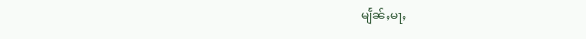မျႅၼ်ႇမႃႇ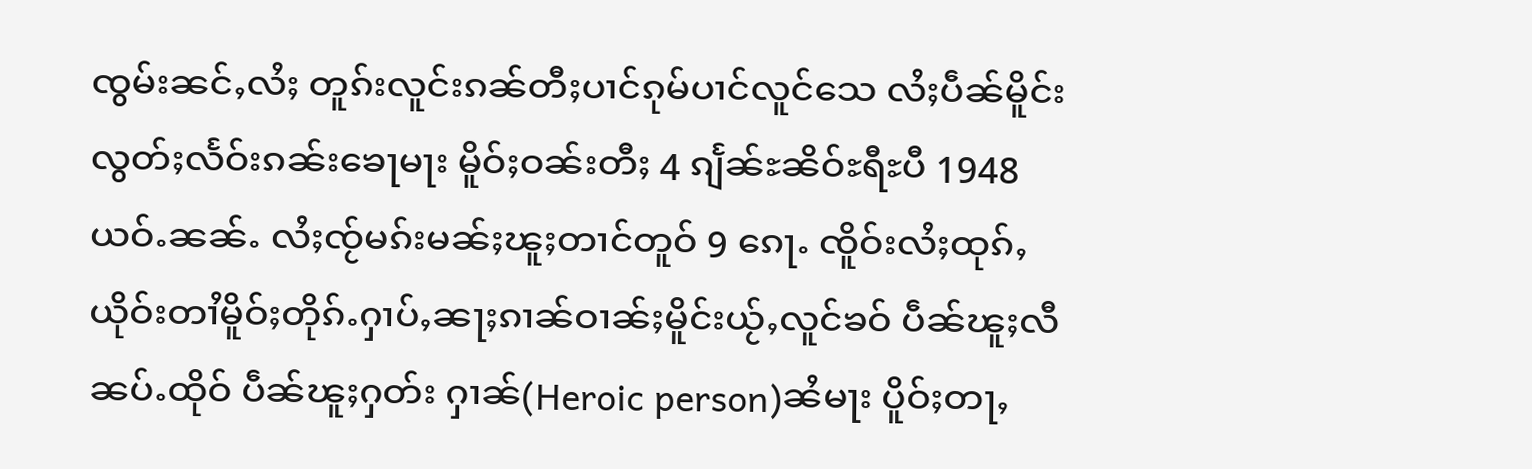ၸွမ်းၼင်ႇလႆႈ တူၵ်းလူင်းၵၼ်တီႈပၢင်ၵုမ်ပၢင်လူင်သေ လႆႈပဵၼ်မိူင်းလွတ်ႈလႅဝ်းၵၼ်းၶေႃမႃး မိူဝ်ႈဝၼ်းတီႈ 4 ၵျႅၼ်ႊၼိဝ်ႊရီႊပီ 1948 ယဝ်ႉၼၼ်ႉ လႆႈၸႂ်မၵ်းမၼ်ႈၽူႈတၢင်တူဝ် 9 ၵေႃႉ ၸိူဝ်းလႆႈထုၵ်ႇ ယိုဝ်းတၢႆမိူဝ်ႈတိုၵ်ႉႁၢပ်ႇၼႃႈၵၢၼ်ဝၢၼ်ႈမိူင်းယႂ်ႇလူင်ၶဝ် ပဵၼ်ၽူႈလီၼပ်ႉထိုဝ် ပဵၼ်ၽူႈႁတ်း ႁၢၼ်(Heroic person)ၼႆမႃး ပိူဝ်ႈတႃႇ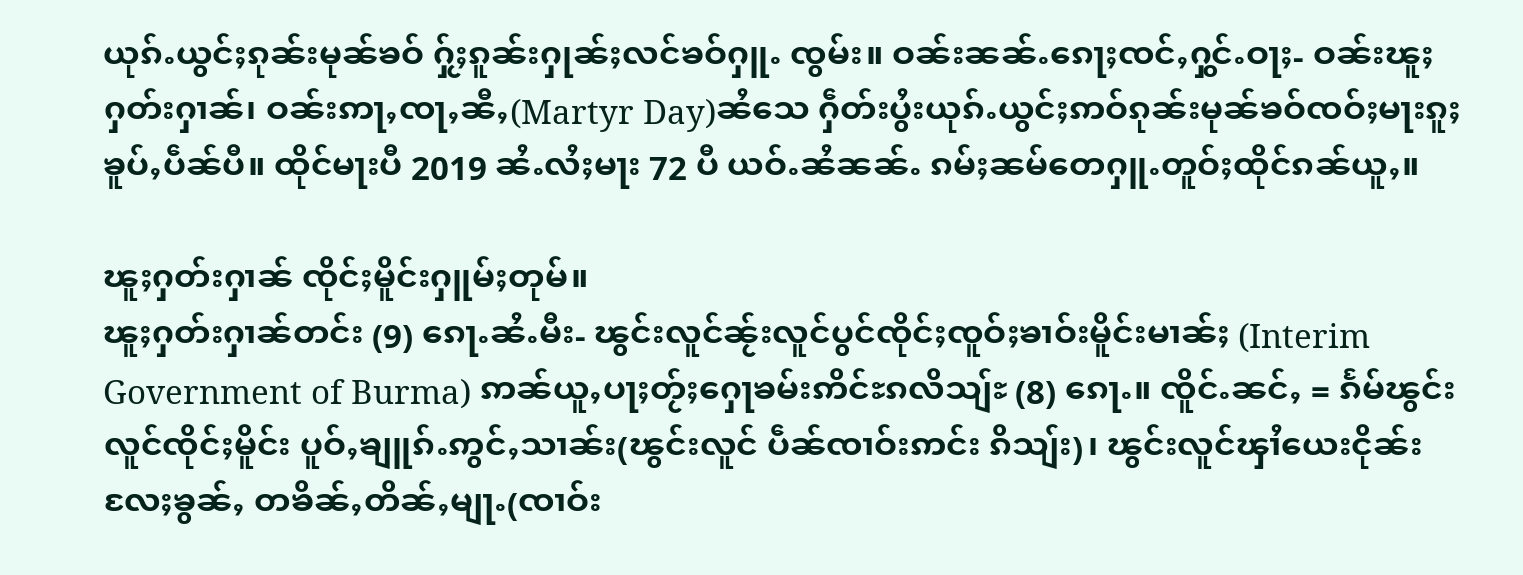ယုၵ်ႉယွင်ႈၵုၼ်းမုၼ်ၶဝ် ႁႂ်ႈၵူၼ်းႁုၼ်ႈလင်ၶဝ်ႁူႉ ၸွမ်း။ ဝၼ်းၼၼ်ႉၵေႃႈၸင်ႇႁွင်ႉဝႃႈ- ဝၼ်းၽူႈႁတ်းႁၢၼ်၊ ဝၼ်းဢႃႇၸႃႇၼီႇ(Martyr Day)ၼႆသေ ႁဵတ်းပွႆးယုၵ်ႉယွင်ႈဢဝ်ၵုၼ်းမုၼ်ၶဝ်ၸဝ်ႈမႃးၵူႈၶူပ်ႇပဵၼ်ပီ။ ထိုင်မႃးပီ 2019 ၼႆႉလႆႈမႃး 72 ပီ ယဝ်ႉၼႆၼၼ်ႉ ၵမ်ႈၼမ်တေႁူႉတူဝ်ႈထိုင်ၵၼ်ယူႇ။

ၽူႈႁတ်းႁၢၼ် ၸိုင်ႈမိူင်းႁူမ်ႈတုမ်။
ၽူႈႁတ်းႁၢၼ်တင်း (9) ၵေႃႉၼႆႉမီး- ၽွင်းလူင်ၼႂ်းလူင်ပွင်ၸိုင်ႈၸူဝ်ႈၶၢဝ်းမိူင်းမၢၼ်ႈ (Interim Government of Burma) ဢၼ်ယူႇပႃႈတႂ်ႈႁေႃၶမ်းဢိင်ႊၵလိသျ်ႊ (8) ၵေႃႉ။ ၸိူင်ႉၼင်ႇ = ၵႅမ်ၽွင်းလူင်ၸိုင်ႈမိူင်း ပူဝ်ႇၶျူၵ်ႉဢွင်ႇသၢၼ်း(ၽွင်းလူင် ပဵၼ်ၸၢဝ်းဢင်း ၵိသျ်း)၊ ၽွင်းလူင်ၾၢႆယေးငိုၼ်းလႄႈၶွၼ်ႇ တၶိၼ်ႇတိၼ်ႇမျႃႉ(ၸၢဝ်း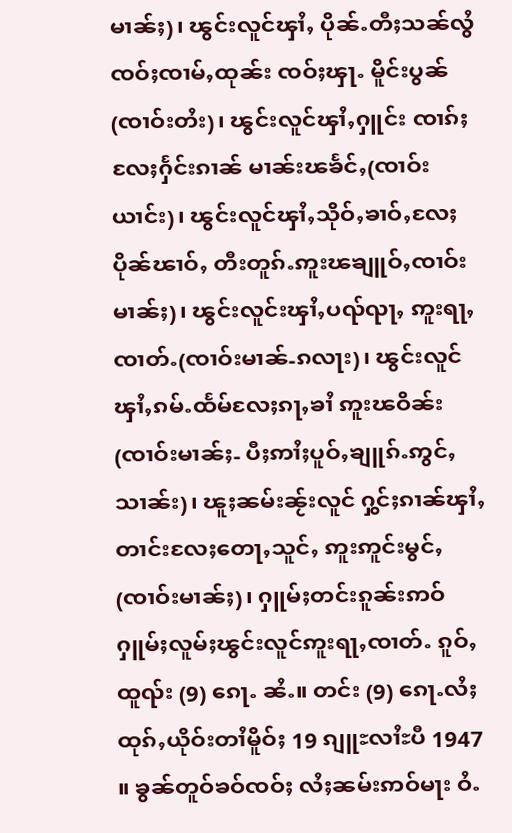မၢၼ်ႈ)၊ ၽွင်းလူင်ၾၢႆႇ ပိုၼ်ႉတီႈသၼ်လွႆ ၸဝ်ႈၸၢမ်ႇထုၼ်း ၸဝ်ႈၾႃႉ မိူင်းပွၼ်(ၸၢဝ်းတႆး)၊ ၽွင်းလူင်ၾၢႆႇႁူင်း ၸၢၵ်ႈလႄႈႁႅင်းၵၢၼ် မၢၼ်းၽၶႅင်ႇ(ၸၢဝ်းယၢင်း)၊ ၽွင်းလူင်ၾၢႆႇသိုဝ်ႇၶၢဝ်ႇလႄႈပိုၼ်ၽၢဝ်ႇ တီးတူၵ်ႉဢူးၽၶျူဝ်ႇၸၢဝ်းမၢၼ်ႈ)၊ ၽွင်းလူင်းၾၢႆႇပၺ်ၺႃႇ ဢူးရႃႇၸၢတ်ႉ(ၸၢဝ်းမၢၼ်-ၵလႃး)၊ ၽွင်းလူင်ၾၢႆႇၵမ်ႉထႅမ်လႄႈၵႃႇၶၢႆ ဢူးၽဝိၼ်း(ၸၢဝ်းမၢၼ်ႈ- ပီႈဢၢႆႈပူဝ်ႇၶျူၵ်ႉဢွင်ႇ သၢၼ်း)၊ ၽူႈၼမ်းၼႂ်းလူင် ႁွင်ႈၵၢၼ်ၾၢႆႇတၢင်းလႄႈတေႃႇသူင်ႇ ဢူးဢူင်းမွင်ႇ(ၸၢဝ်းမၢၼ်ႈ)၊ ႁူမ်ႈတင်းၵူၼ်းဢဝ်ႁူမ်ႈလူမ်ႈၽွင်းလူင်ဢူးရႃႇၸၢတ်ႉ ၵူဝ်ႇထူၺ်း (9) ၵေႃႉ ၼႆႉ။ တင်း (9) ၵေႃႉလႆႈထုၵ်ႇယိုဝ်းတၢႆမိူဝ်ႈ 19 ၵျူႊလၢႆႊပီ 1947 ။ ၶွၼ်တူဝ်ၶဝ်ၸဝ်ႈ လႆႈၼမ်းဢဝ်မႃး ဝႆႉ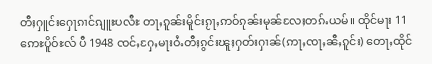တီႈႁူင်းႁေႃၵၢင်ၵျူႊပလီႊ တႃႇၵူၼ်းမိူင်းၵႂႃႇဢဝ်ၵုၼ်းမုၼ်လႄႈတၵ်ႉယမ်။ ထိုင်မႃး 11 ဢေႊပိူဝ်ႊလ် ပီ 1948 ၸင်ႇႁႄႇမႃးဝႆႉတီႈၵွင်းၽူႈႁတ်းႁၢၼ်(ဢႃႇၸႃႇၼီႇၵူင်း) တေႃႇထိုင်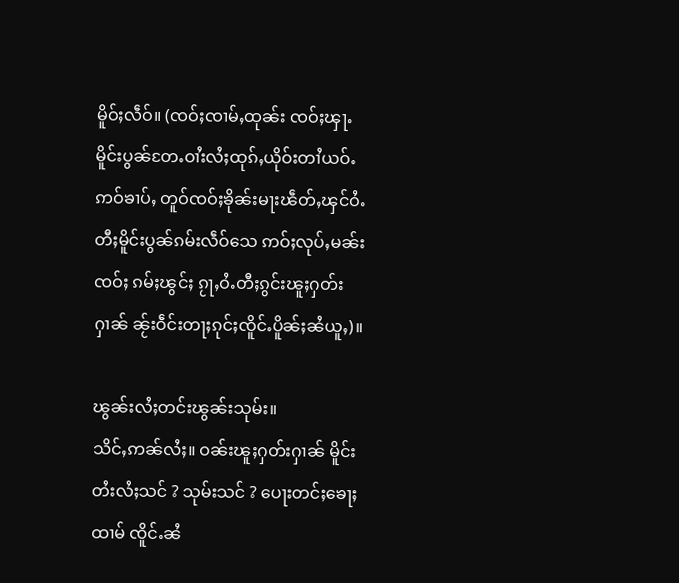မိူဝ်ႈလဵဝ်။ (ၸဝ်ႈၸၢမ်ႇထုၼ်း ၸဝ်ႈၾႃႉမိူင်းပွၼ်တႄႉဝၢႆးလႆႈထုၵ်ႇယိုဝ်းတၢႆယဝ်ႉ ဢဝ်ၶၢပ်ႇ တူဝ်ၸဝ်ႈၶိုၼ်းမႃးၽဵတ်ႇၾင်ဝႆႉတီႈမိူင်းပွၼ်ၵမ်းလဵဝ်သေ ဢဝ်ႈလုပ်ႇမၼ်းၸဝ်ႈ ၵမ်ႈၽွင်ႈ ၵႂႃႇဝႆႉတီႈၵွင်းၽူႈႁတ်းႁၢၼ် ၼႂ်းဝဵင်းတႃႈၵုင်ႈၸိူင်ႉပိူၼ်ႈၼႆယူႇ)။

ၽွၼ်းလႆႈတင်းၽွၼ်းသုမ်း။
သိင်ႇဢၼ်လႆႈ။ ဝၼ်းၽူႈႁတ်းႁၢၼ် မိူင်းတႆးလႆႈသင် ? သုမ်းသင် ? ပေႃးတင်ႈၶေႃႈထၢမ် ၸိူင်ႉၼႆ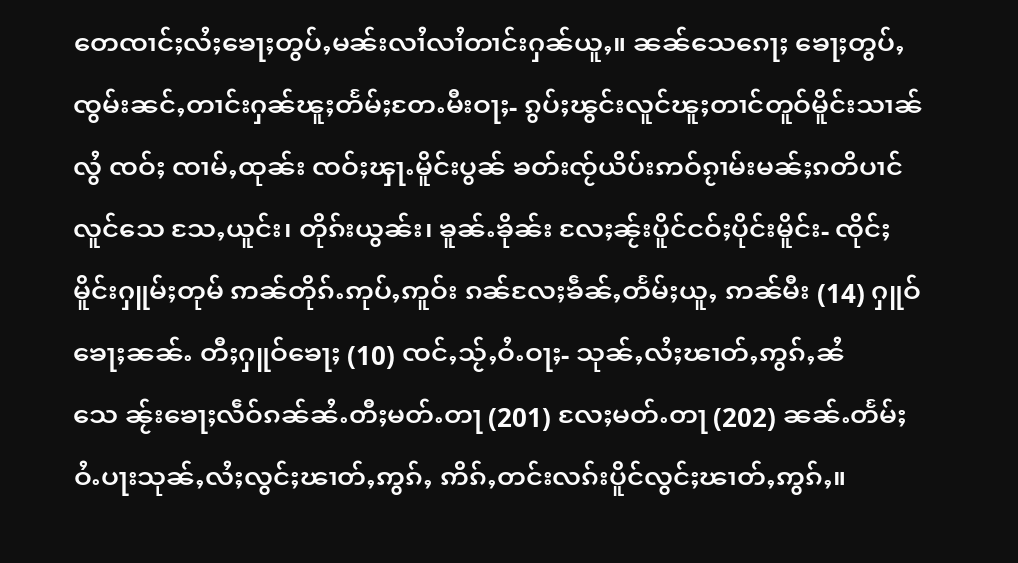တေၸၢင်ႈလႆႈၶေႃႈတွပ်ႇမၼ်းလၢႆလၢႆတၢင်းႁၼ်ယူႇ။ ၼၼ်သေၵေႃႈ ၶေႃႈတွပ်ႇ ၸွမ်းၼင်ႇတၢင်းႁၼ်ၽူႈတႅမ်ႈတႄႉမီးဝႃႈ- ၵွပ်ႈၽွင်းလူင်ၽူႈတၢင်တူဝ်မိူင်းသၢၼ်လွႆ ၸဝ်ႈ ၸၢမ်ႇထုၼ်း ၸဝ်ႈၾႃႉမိူင်းပွၼ် ၶတ်းၸႂ်ယိပ်းဢဝ်ၵႂၢမ်းမၼ်ႈၵတိပၢင်လူင်သေ သႄႇယူင်း၊ တိုၵ်းယွၼ်း၊ ၶူၼ်ႉၶိုၼ်း လႄႈၼႂ်းပိူင်ငဝ်ႈပိုင်းမိူင်း- ၸိုင်ႈမိူင်းႁူမ်ႈတုမ် ဢၼ်တိုၵ်ႉဢုပ်ႇဢူဝ်း ၵၼ်လႄႈၶဵၼ်ႇတႅမ်ႈယူႇ ဢၼ်မီး (14) ႁူဝ်ၶေႃႈၼၼ်ႉ တီႈႁူဝ်ၶေႃႈ (10) ၸင်ႇသႂ်ႇဝႆႉဝႃႈ- သုၼ်ႇလႆႈၽၢတ်ႇဢွၵ်ႇၼႆသေ ၼႂ်းၶေႃႈလဵဝ်ၵၼ်ၼႆႉတီႈမတ်ႉတႃ (201) လႄႈမတ်ႉတႃ (202) ၼၼ်ႉတႅမ်ႈဝႆႉပႃးသုၼ်ႇလႆႈလွင်ႈၽၢတ်ႇဢွၵ်ႇ ဢိၵ်ႇတင်းလၵ်းပိူင်လွင်ႈၽၢတ်ႇဢွၵ်ႇ။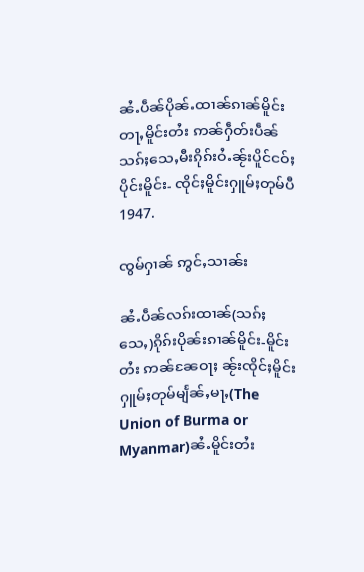ၼႆႉပဵၼ်ပိုၼ်ႉထၢၼ်ၵၢၼ်မိူင်းတႃႇမိူင်းတႆး ဢၼ်ႁဵတ်းပဵၼ်သၵ်ႈသေႇမီးၵိုၵ်းဝႆႉၼႂ်းပိူင်ငဝ်ႈ ပိုင်းမိူင်း- ၸိုင်ႈမိူင်းႁူမ်ႈတုမ်ပီ 1947.

ၸွမ်ႁၢၼ် ဢွင်ႇသၢၼ်း

ၼႆႉပဵၼ်လၵ်းထၢၼ်(သၵ်ႈသေႇ)ၵိုၵ်းပိုၼ်းၵၢၼ်မိူင်း-မိူင်းတႆး ဢၼ်ၼႄဝႃႈ ၼႂ်းၸိုင်ႈမိူင်း ႁူမ်ႈတုမ်မျႅၼ်ႇမႃႇ(The Union of Burma or Myanmar)ၼႆႉမိူင်းတႆး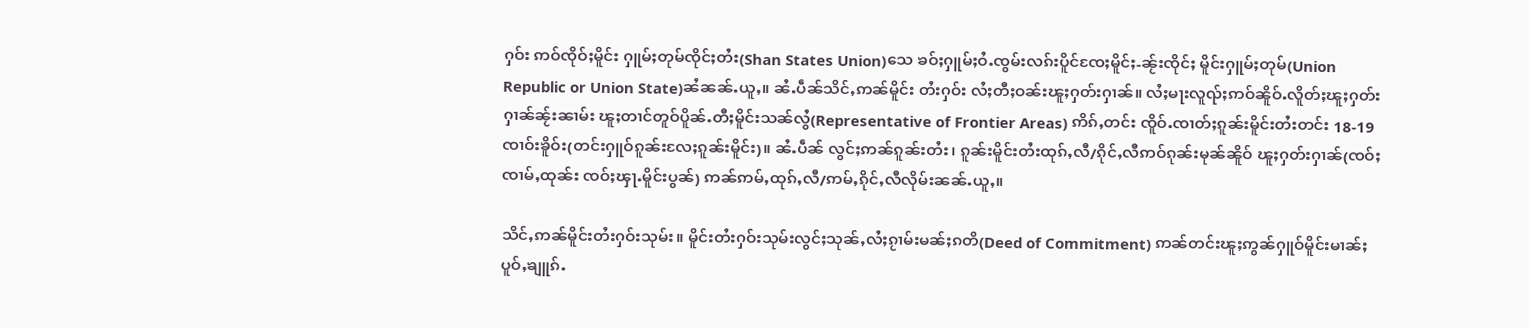ႁဝ်း ဢဝ်ၸိုဝ်ႈမိူင်း ႁူမ်ႈတုမ်ၸိုင်ႈတႆး(Shan States Union)သေ ၶဝ်ႈႁူမ်ႈဝႆႉၸွမ်းလၵ်းပိူင်ၸႄႈမိူင်ႈ-ၼႂ်းၸိုင်ႈ မိူင်းႁူမ်ႈတုမ်(Union Republic or Union State)ၼႆၼၼ်ႉယူႇ။ ၼႆႉပဵၼ်သိင်ႇဢၼ်မိူင်း တႆးႁဝ်း လႆႈတီႈဝၼ်းၽူႈႁတ်းႁၢၼ်။ လႆႈမႃးလူၺ်ႈဢဝ်ၼိူဝ်ႉလိူတ်ႈၽူႈႁတ်းႁၢၼ်ၼႂ်းၼၢမ်း ၽူႈတၢင်တူဝ်ပိူၼ်ႉတီႈမိူင်းသၼ်လွႆ(Representative of Frontier Areas) ဢိၵ်ႇတင်း ၸိူဝ်ႉၸၢတ်ႈၵူၼ်းမိူင်းတႆးတင်း 18-19 ၸၢဝ်းၶိူဝ်း(တင်းႁူဝ်ၵူၼ်းလႄႈၵူၼ်းမိူင်း)။ ၼႆႉပဵၼ် လွင်ႈဢၼ်ၵူၼ်းတႆး၊ ၵူၼ်းမိူင်းတႆးထုၵ်ႇလီ/ၵိုင်ႇလီဢဝ်ၵုၼ်းမုၼ်ၼိူဝ် ၽူႈႁတ်းႁၢၼ်(ၸဝ်ႈ ၸၢမ်ႇထုၼ်း ၸဝ်ႈၾႃႉမိူင်းပွၼ်) ဢၼ်ဢမ်ႇထုၵ်ႇလီ/ဢမ်ႇၵိုင်ႇလီလိုမ်းၼၼ်ႉယူႇ။

သိင်ႇဢၼ်မိူင်းတႆးႁဝ်းသုမ်း။ မိူင်းတႆးႁဝ်းသုမ်းလွင်ႈသုၼ်ႇလႆႈၵႂၢမ်းမၼ်ႈၵတိ(Deed of Commitment) ဢၼ်တင်းၽူႈဢွၼ်ႁူဝ်မိူင်းမၢၼ်ႈပူဝ်ႇၶျူၵ်ႉ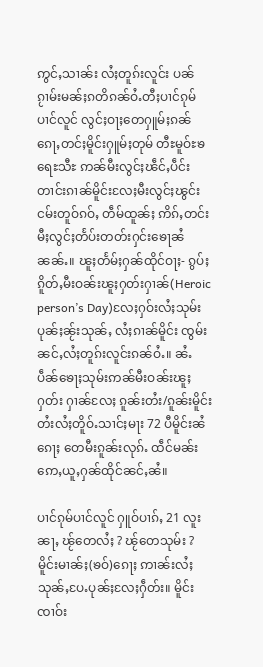ဢွင်ႇသၢၼ်း လႆႈတူၵ်းလူင်း ပၼ်ၵႂၢမ်းမၼ်ႈၵတိၵၼ်ဝႆႉတီႈပၢင်ၵုမ်ပၢင်လူင် လွင်ႈဝႃႈတေႁူမ်ႈၵၼ်ၵေႃႇတင်ႈမိူင်းႁူမ်ႈတုမ် တီႊမူဝ်ႊၶရေႊသီႊ ဢၼ်မီးလွင်ႈၽဵင်ႇပဵင်းတၢင်းၵၢၼ်မိူင်းလႄႈမီးလွင်ႈၽွင်းငမ်းတူဝ်ၵဝ်ႇ တဵမ်ထူၼ်ႈ ဢိၵ်ႇတင်းမီႈလွင်ႈတႅပ်းတတ်းႁင်းၶေႃၼႆၼၼ်ႉ။ ၽူႈတႅမ်ႈႁၼ်ထိုင်ဝႃႈ- ၵွပ်ႈ ၵိူတ်ႇမီးဝၼ်းၽူႈႁတ်းႁၢၼ်(Heroic person’s Day)လႄႈႁဝ်းလႆႈသုမ်းပုၼ်ႈၼႂ်းသုၼ်ႇ လႆႈၵၢၼ်မိူင်း ၸွမ်းၼင်ႇလႆႈတူၵ်းလူင်းၵၼ်ဝႆႉ။ ၼႆႉပဵၼ်ၶေႃႈသုမ်းဢၼ်မီးဝၼ်းၽူႈႁတ်း ႁၢၼ်လႄႈ ၵူၼ်းတႆး/ၵူၼ်းမိူင်းတႆးလႆႈတိူဝ်ႉသၢင်ႈမႃး 72 ပီမိူင်းၼႆၵေႃႈ တေမီးၵူၼ်းလုၵ်ႉ ထဵင်မၼ်းဢေႇယူႇႁၼ်ထိုင်ၼင်ႇၼႆ။

ပၢင်ၵုမ်ပၢင်လူင် ႁူဝ်ပၢၵ်ႇ 21 လူးၼႃႇ ၽႂ်တေလႆႈ ? ၽႂ်တေသုမ်း ?
မိူင်းမၢၼ်ႈ(ၶဝ်)ၵေႃႈ ဢၢၼ်းလႆႈသုၼ်ႇပႄႉပုၼ်ႈလႄႈႁဵတ်း။ မိူင်းၸၢဝ်း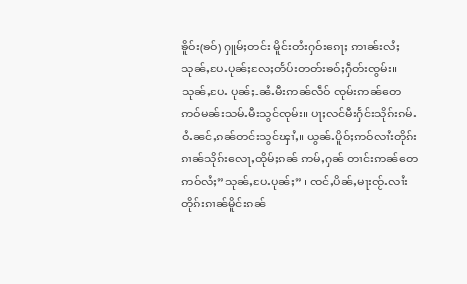ၶိူဝ်း(ၶဝ်) ႁူမ်ႈတင်း မိူင်းတႆးႁဝ်းၵေႃႈ ဢၢၼ်းလႆႈသုၼ်ႇပႄႉပုၼ်ႈလႄႈတႅပ်းတတ်းၶဝ်ႈႁဵတ်းၸွမ်း။ သုၼ်ႇပႄႉ ပုၼ်ႈ-ၼႆႉမီးဢၼ်လဵဝ် ၸုမ်းဢၼ်တေဢဝ်မၼ်းသမ်ႉမီးသွင်ၸုမ်း။ ပႃႈလင်မီးႁႅင်းသိုၵ်းၵမ်ႉ ဝႆႉၼင်ႇၵၼ်တင်းသွင်ၾၢႆႇ။ ယွၼ်ႉပိူဝ်ႈဢဝ်လၢႆးတိုၵ်းၵၢၼ်သိုၵ်းလေႃႇထိုမ်ႈၵၼ် ဢမ်ႇႁၼ် တၢင်းဢၼ်တေဢဝ်လႆႈ”သုၼ်ႇပႄႉပုၼ်ႈ” ၊ ၸင်ႇပိၼ်ႇမႃးၸႂ်ႉလၢႆးတိုၵ်းၵၢၼ်မိူင်းၵၼ်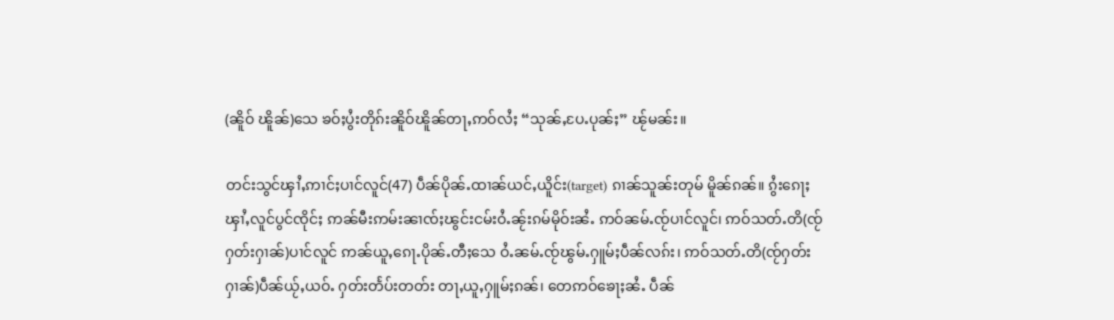(ၼိူဝ် ၽိူၼ်)သေ ၶဝ်ႈပွႆးတိုၵ်းၼိူဝ်ၽိူၼ်တႃႇဢဝ်လႆႈ “သုၼ်ႇပႄႉပုၼ်ႈ” ၽႂ်မၼ်း။

တင်းသွင်ၾၢႆႇဢၢင်ႈပၢင်လူင်(47) ပဵၼ်ပိုၼ်ႉထၢၼ်ယင်ႇယိူင်း(target) ၵၢၼ်သူၼ်းတုမ် မိူၼ်ၵၼ်။ ၵွႆးၵေႃႈ ၾၢႆႇလူင်ပွင်ၸိုင်ႈ ဢၼ်မီးဢမ်းၼၢၸ်ႈၽွင်းငမ်းဝႆႉၼႂ်းၵမ်မိုဝ်းၼႆႉ ဢဝ်ၼမ်ႉၸႂ်ပၢင်လူင်၊ ဢဝ်သတ်ႉတိ(ၸႂ်ႁတ်းႁၢၼ်)ပၢင်လူင် ဢၼ်ယူႇၵေႃႉပိုၼ်ႉတီႈသေ ဝႆႉၼမ်ႉၸႂ်ၽွမ်ႉႁူမ်ႈပဵၼ်လၵ်း၊ ဢဝ်သတ်ႉတိ(ၸႂ်ႁတ်းႁၢၼ်)ပဵၼ်ယႂ်ႇယဝ်ႉ ႁတ်းတႅပ်းတတ်း တႃႇယူႇႁူမ်ႈၵၼ်၊ တေဢဝ်ၶေႃႈၼႆႉ ပဵၼ်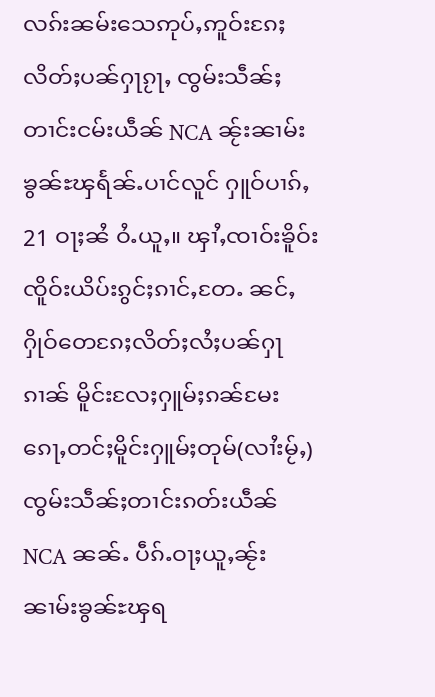လၵ်းၼမ်းသေဢုပ်ႇဢူဝ်းၵႄႈလိတ်ႈပၼ်ႁႃၵႂႃႇ ၸွမ်းသဵၼ်ႈတၢင်းငမ်းယဵၼ် NCA ၼႂ်းၼၢမ်းၶွၼ်ႊၾရႅၼ်ႉပၢင်လူင် ႁူဝ်ပၢၵ်ႇ 21 ဝႃႈၼႆ ဝႆႉယူႇ။ ၾၢႆႇၸၢဝ်းၶိူဝ်း ၸိူဝ်းယိပ်းၵွင်ႈၵၢင်ႇတႄႉ ၼင်ႇႁိုဝ်တေၵႄႈလိတ်ႈလႆႈပၼ်ႁႃၵၢၼ် မိူင်းလႄႈႁူမ်ႈၵၼ်မႄးၵေႃႇတင်ႈမိူင်းႁူမ်ႈတုမ်(လၢႆးမႂ်ႇ) ၸွမ်းသဵၼ်ႈတၢင်းၵတ်းယဵၼ် NCA ၼၼ်ႉ ပဵၵ်ႉဝႃႈယူႇၼႂ်းၼၢမ်းၶွၼ်ႊၾရ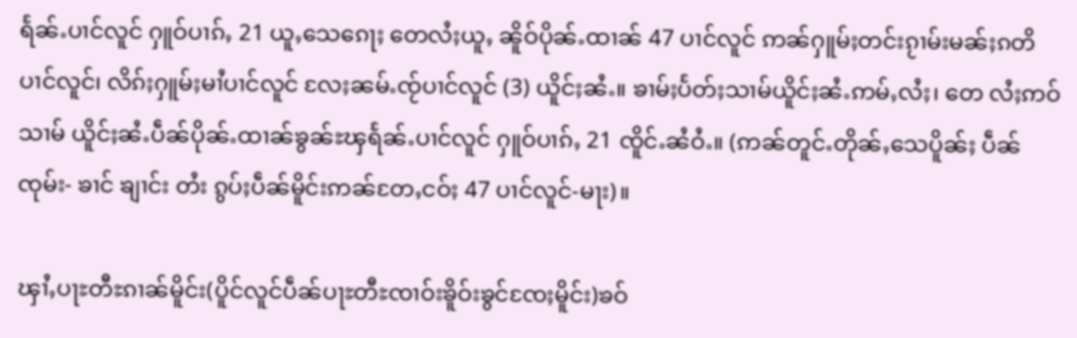ရႅၼ်ႉပၢင်လူင် ႁူဝ်ပၢၵ်ႇ 21 ယူႇသေၵေႃႈ တေလႆႈယူႇ ၼိူဝ်ပိုၼ်ႉထၢၼ် 47 ပၢင်လူင် ဢၼ်ႁူမ်ႈတင်းၵႂၢမ်းမၼ်ႈၵတိပၢင်လူင်၊ လိၵ်ႈႁူမ်ႈမၢႆပၢင်လူင် လႄႈၼမ်ႉၸႂ်ပၢင်လူင် (3) ယိူင်ႈၼႆႉ။ ၶၢမ်ႈပႅတ်ႈသၢမ်ယိူင်ႈၼႆႉဢမ်ႇလႆႈ၊ တေ လႆႈဢဝ်သၢမ် ယိူင်ႈၼႆႉပဵၼ်ပိုၼ်ႉထၢၼ်ၶွၼ်ႊၾရႅၼ်ႉပၢင်လူင် ႁူဝ်ပၢၵ်ႇ 21 ၸိူင်ႉၼႆဝႆႉ။ (ဢၼ်တူင်ႉတိုၼ်ႇသေပိူၼ်ႈ ပဵၼ်ၸုမ်း- ၶၢင် ၶျၢင်း တႆး ၵွပ်ႈပဵၼ်မိူင်းဢၼ်တႄႇငဝ်ႈ 47 ပၢင်လူင်-မႃး)။

ၾၢႆႇပႃႊတီႊၵၢၼ်မိူင်း(ပိူင်လူင်ပဵၼ်ပႃႊတီႊၸၢဝ်းၶိူဝ်းၶွင်ၸႄႈမိူင်း)ၶဝ်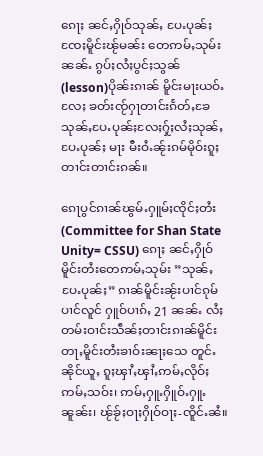ၵေႃႈ ၼင်ႇႁိုဝ်သုၼ်ႇ ပႄႉပုၼ်ႈၸႄႈမိူင်းၽႂ်မၼ်း တေဢမ်ႇသုမ်းၼၼ်ႉ ၵွပ်ႈလႆႈပွင်ႈသွၼ်(lesson)ပိုၼ်းၵၢၼ် မိူင်းမႃးယဝ်ႉလႄႈ ၶတ်းၸႂ်ႁႃတၢင်းၵႅတ်ႇၶႄသုၼ်ႇပႄႉပုၼ်ႈလႄႈႁႂ်ႈလႆႈသုၼ်ႇပႄႉပုၼ်ႈ မႃး မီးဝႆႉၼႂ်းၵမ်မိုဝ်းၵူႈတၢင်းတၢင်းၵၼ်။

ၵေႃပွင်ၵၢၼ်ၽွမ်ႉႁူမ်ႈၸိုင်ႈတႆး (Committee for Shan State Unity= CSSU) ၵေႃႈ ၼင်ႇႁိုဝ်မိူင်းတႆးတေဢမ်ႇသုမ်း ”သုၼ်ႇပႄႉပုၼ်ႈ” ၵၢၼ်မိူင်းၼႂ်းပၢင်ၵုမ်ပၢင်လူင် ႁူဝ်ပၢၵ်ႇ 21 ၼၼ်ႉ လႆႈတမ်းဝၢင်းသဵၼ်ႈတၢင်းၵၢၼ်မိူင်း တႃႇမိူင်းတႆးၶၢဝ်းၼႃႈသေ တူင်ႉၼိုင်ယူႇ ၵူႈၾၢႆႇၾၢႆႇဢမ်ႇလိုဝ်ႈဢမ်ႇသဝ်း၊ ဢမ်ႇႁူႉႁိူဝ်ႉႁူႉၼူၼ်း၊ ၽႂ်ၶႂ်ႈဝႃႈႁိုဝ်ဝႃႈ-ၸိူင်ႉၼႆ။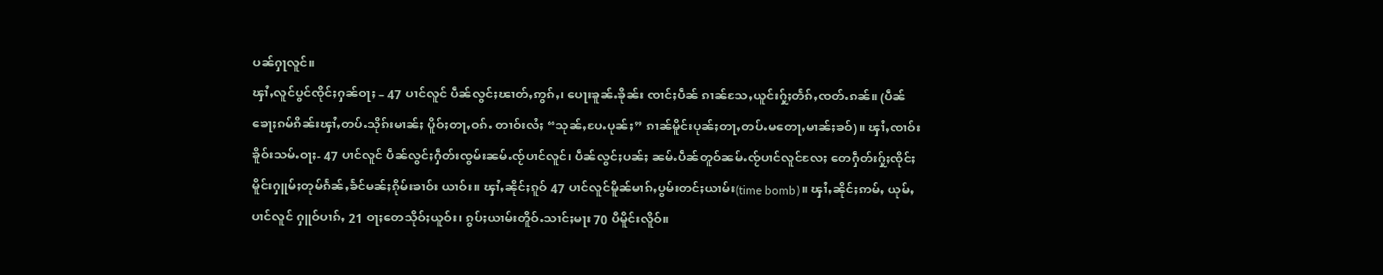ပၼ်ႁႃလူင်။
ၾၢႆႇလူင်ပွင်ၸိုင်ႈႁၼ်ဝႃႈ – 47 ပၢင်လူင် ပဵၼ်လွင်ႈၽၢတ်ႇဢွၵ်ႇ၊ ပေႃးၶူၼ်ႉၶိုၼ်း ၸၢင်ႈပဵၼ် ၵၢၼ်သႄႇယူင်းႁႂ်ႈတႅၵ်ႇၸတ်ႉၵၼ်။ (ပဵၼ်ၶေႃႈၵမ်ၵိၼ်းၾၢႆႇတပ်ႉသိုၵ်းမၢၼ်ႈ ပိူဝ်ႈတႃႇဝၵ်ႉ တၢဝ်းလႆႈ “သုၼ်ႇပႄႉပုၼ်ႈ” ၵၢၼ်မိူင်းပုၼ်ႈတႃႇတပ်ႉမတေႃႇမၢၼ်ႈၶဝ်)။ ၾၢႆႇၸၢဝ်းၶိူဝ်းသမ်ႉဝႃႈ- 47 ပၢင်လူင် ပဵၼ်လွင်ႈႁဵတ်းၸွမ်းၼမ်ႉၸႂ်ပၢင်လူင်၊ ပဵၼ်လွင်ႈပၼ်ႈ ၼမ်ႉပဵၼ်တူဝ်ၼမ်ႉၸႂ်ပၢင်လူင်လႄႈ တေႁဵတ်းႁႂ်ႈၸိုင်ႈမိူင်းႁူမ်ႈတုမ်ၵႅၼ်ႇၶႅင်မၼ်ႈၵိုမ်းၶၢဝ်း ယၢဝ်း။ ၾၢႆႇၼိုင်ႈၵူဝ် 47 ပၢင်လူင်မိူၼ်မၢၵ်ႇပွမ်းတင်ႈယၢမ်း(time bomb)။ ၾၢႆႇၼိုင်ႈဢမ်ႇ ယုမ်ႇပၢင်လူင် ႁူဝ်ပၢၵ်ႇ 21 ဝႃႈတေသိုဝ်ႈယူဝ်း၊ ၵွပ်ႈယၢမ်းတိူဝ်ႉသၢင်ႈမႃး 70 ပီမိူင်းလိူဝ်။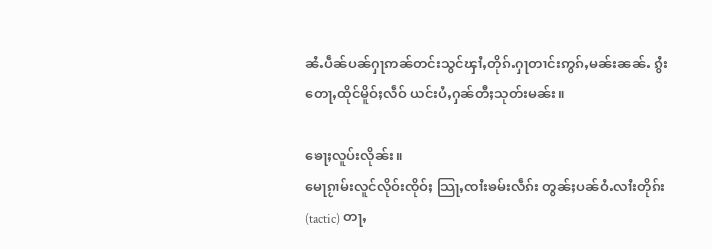ၼႆႉပဵၼ်ပၼ်ႁႃဢၼ်တင်းသွင်ၾၢႆႇတိုၵ်ႉႁႃတၢင်းဢွၵ်ႇမၼ်းၼၼ်ႉ ၵွႆး တေႃႇထိုင်မိူဝ်ႈလဵဝ် ယင်းပႆႇႁၼ်တီႈသုတ်းမၼ်း။

ၶေႃႈလူပ်းလိုၼ်း။
မေႃၵႂၢမ်းလူင်လိုဝ်းၸိုဝ်ႈ သြႃႇၸၢႆးၶမ်းလဵၵ်း တွၼ်ႈပၼ်ဝႆႉလၢႆးတိုၵ်း(tactic) တႃႇ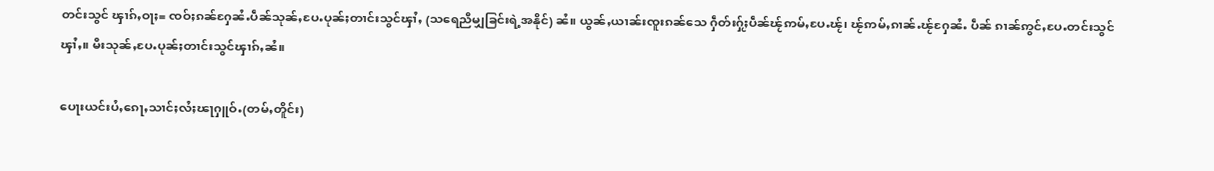တင်းသွင် ၾၢၵ်ႇဝႃႈ= ၸဝ်ႈၵၼ်ႁႄၼႆႉပဵၼ်သုၼ်ႇပႄႉပုၼ်ႈတၢင်းသွင်ၾၢႆႇ (သရေညီမျှခြင်းရဲ့အနိုင်) ၼႆ။ ယွၼ်ႇယၢၼ်းၸူးၵၼ်သေ ႁဵတ်းႁႂ်ႈပဵၼ်ၽႂ်ဢမ်ႇပႄႉၽႂ်၊ ၽႂ်ဢမ်ႇၵၢၼ်ႉၽႂ်ႁႄၼႆႉ ပဵၼ် ၵၢၼ်ဢွင်ႇပႄႉတင်းသွင်ၾၢႆႇ။ မီးသုၼ်ႇပႄႉပုၼ်ႈတၢင်းသွင်ၾၢၵ်ႇၼႆ။

ပေႃးယင်းပႆႇၵေႃႇသၢင်ႈလႆႈၽႃႁူဝ်ႉ(တမ်ႇတိူင်း)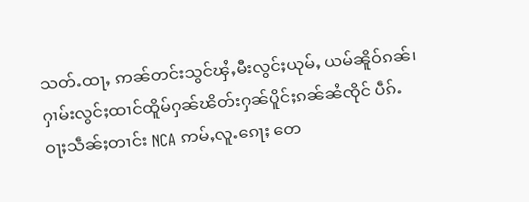သတ်ႉထႃႇ ဢၼ်တင်းသွင်ၾႆႇမီးလွင်ႈယုမ်ႇ ယမ်ၼိူဝ်ၵၼ်၊ ႁၢမ်းလွင်ႈထၢင်ထိူမ်ႁၼ်ၽိတ်းႁၼ်ပိူင်ႈၵၼ်ၼႆၸိုင် ပဵၵ်ႉဝႃႈသဵၼ်ႈတၢင်း NCA ဢမ်ႇလူႉၵေႃႈ တေ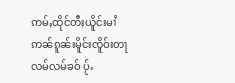ဢမ်ႇထိုင်တီႈယိူင်းမၢႆ ဢၼ်ၵူၼ်းမိူင်းၸိူဝ်းတႃလမ်လမ်ၶဝ် ပႂ်ႉ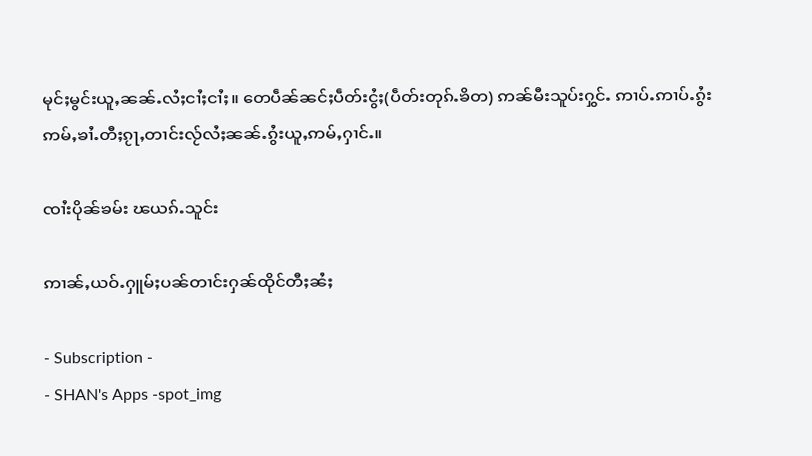မုင်ႈမွင်းယူႇၼၼ်ႉလႆႈငၢႆႈငၢႆႈ။ တေပဵၼ်ၼင်ႈပဵတ်းငွႆႈ(ပဵတ်းတုၵ်ႉၶိတ) ဢၼ်မီးသူပ်းႁွင်ႉ ဢၢပ်ႉဢၢပ်ႉၵွႆး ဢမ်ႇၶၢႆႉတီႈၵႂႃႇတၢင်းလႂ်လႆႈၼၼ်ႉၵွႆးယူႇဢမ်ႇႁၢင်ႉ။

ၸၢႆးပိုၼ်ၶမ်း ၽယၵ်ႉသူင်း

ဢၢၼ်ႇယဝ်ႉႁူမ်ႈပၼ်တၢင်းႁၼ်ထိုင်တီႈၼႆႈ

- Subscription -
- SHAN's Apps -spot_img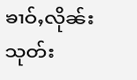ၶၢဝ်ႇလိုၼ်းသုတ်း